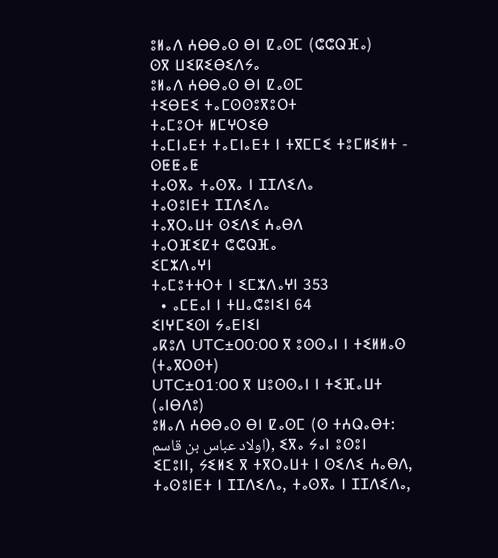ⵓⵍⴰⴷ ⵄⴱⴱⴰⵙ ⴱⵏ ⵇⴰⵙⵎ (ⵛⵛⵕⴼⴰ)
ⵙⴳ ⵡⵉⴽⵉⴱⵉⴷⵢⴰ
ⵓⵍⴰⴷ ⵄⴱⴱⴰⵙ ⴱⵏ ⵇⴰⵙⵎ
ⵜⵉⴱⴹⵉ ⵜⴰⵎⵙⵙⵓⴳⵓⵔⵜ
ⵜⴰⵎⵓⵔⵜ ⵍⵎⵖⵔⵉⴱ
ⵜⴰⵎⵏⴰⴹⵜ ⵜⴰⵎⵏⴰⴹⵜ ⵏ ⵜⴳⵎⵎⵉ ⵜⵓⵎⵍⵉⵍⵜ - ⵙⵟⵟⴰⵟ
ⵜⴰⵙⴳⴰ ⵜⴰⵙⴳⴰ ⵏ ⵊⵊⴷⵉⴷⴰ
ⵜⴰⵙⵓⵏⴹⵜ ⵊⵊⴷⵉⴷⴰ
ⵜⴰⴳⵔⴰⵡⵜ ⵙⵉⴷⵉ ⵄⴰⴱⴷ
ⵜⴰⵔⴼⵉⵇⵜ ⵛⵛⵕⴼⴰ
ⵉⵎⵣⴷⴰⵖⵏ
ⵜⴰⵎⵓⵜⵜⵔⵜ ⵏ ⵉⵎⵣⴷⴰⵖⵏ 353
  • ⴰⵎⴹⴰⵏ ⵏ ⵜⵡⴰⵛⵓⵏⵉⵏ 64
ⵉⵏⵖⵎⵉⵙⵏ ⵢⴰⴹⵏⵉⵏ
ⴰⴽⵓⴷ UTC±00:00 ⴳ ⵓⵙⵙⴰⵏ ⵏ ⵜⵉⵍⵍⴰⵙ (ⵜⴰⴳⵔⵙⵜ)
UTC±01:00 ⴳ ⵡⵓⵙⵙⴰⵏ ⵏ ⵜⵉⴼⴰⵡⵜ (ⴰⵏⴱⴷⵓ)
ⵓⵍⴰⴷ ⵄⴱⴱⴰⵙ ⴱⵏ ⵇⴰⵙⵎ (ⵙ ⵜⵄⵕⴰⴱⵜ: اولاد عباس بن قاسم), ⵉⴳⴰ ⵢⴰⵏ ⵓⵙⵓⵏ ⵉⵎⵓⵏⵏ, ⵢⵉⵍⵉ ⴳ ⵜⴳⵔⴰⵡⵜ ⵏ ⵙⵉⴷⵉ ⵄⴰⴱⴷ, ⵜⴰⵙⵓⵏⴹⵜ ⵏ ⵊⵊⴷⵉⴷⴰ, ⵜⴰⵙⴳⴰ ⵏ ⵊⵊⴷⵉⴷⴰ,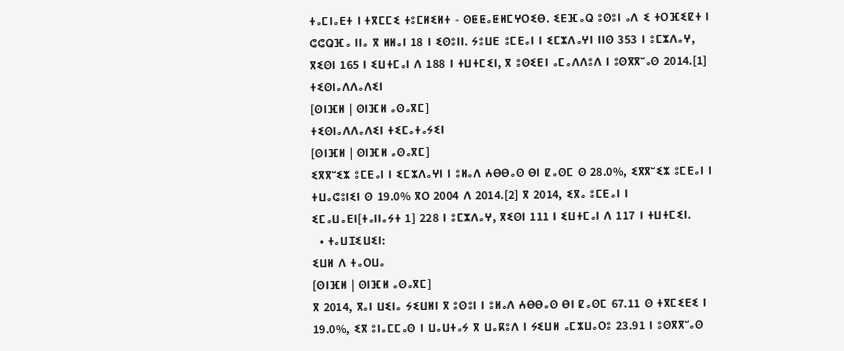ⵜⴰⵎⵏⴰⴹⵜ ⵏ ⵜⴳⵎⵎⵉ ⵜⵓⵎⵍⵉⵍⵜ - ⵙⵟⵟⴰⵟⵍⵎⵖⵔⵉⴱ. ⵉⴹⴼⴰⵕ ⵓⵙⵓⵏ ⴰⴷ ⵉ ⵜⵔⴼⵉⵇⵜ ⵏ ⵛⵛⵕⴼⴰ ⵏⵏⴰ ⴳ ⵍⵍⴰⵏ 18 ⵏ ⵉⵙⵓⵏⵏ. ⵢⵓⵡⴹ ⵓⵎⴹⴰⵏ ⵏ ⵉⵎⵣⴷⴰⵖⵏ ⵏⵏⵙ 353 ⵏ ⵓⵎⵣⴷⴰⵖ, ⴳⵉⵙⵏ 165 ⵏ ⵉⵡⵜⵎⴰⵏ ⴷ 188 ⵏ ⵜⵡⵜⵎⵉⵏ, ⴳ ⵓⵙⵉⴹⵏ ⴰⵎⴰⴷⴷⵓⴷ ⵏ ⵓⵙⴳⴳⵯⴰⵙ 2014.[1]
ⵜⵉⵙⵏⴰⴷⴷⴰⴷⵉⵏ
[ⵙⵏⴼⵍ | ⵙⵏⴼⵍ ⴰⵙⴰⴳⵎ]
ⵜⵉⵙⵏⴰⴷⴷⴰⴷⵉⵏ ⵜⵉⵎⴰⵜⴰⵢⵉⵏ
[ⵙⵏⴼⵍ | ⵙⵏⴼⵍ ⴰⵙⴰⴳⵎ]
ⵉⴳⴳⵯⵉⵣ ⵓⵎⴹⴰⵏ ⵏ ⵉⵎⵣⴷⴰⵖⵏ ⵏ ⵓⵍⴰⴷ ⵄⴱⴱⴰⵙ ⴱⵏ ⵇⴰⵙⵎ ⵙ 28.0%, ⵉⴳⴳⵯⵉⵣ ⵓⵎⴹⴰⵏ ⵏ ⵜⵡⴰⵛⵓⵏⵉⵏ ⵙ 19.0% ⴳⵔ 2004 ⴷ 2014.[2] ⴳ 2014, ⵉⴳⴰ ⵓⵎⴹⴰⵏ ⵏ ⵉⵎⴰⵡⴰⴹⵏ[ⵜⴰⵏⵏⴰⵢⵜ 1] 228 ⵏ ⵓⵎⵣⴷⴰⵖ, ⴳⵉⵙⵏ 111 ⵏ ⵉⵡⵜⵎⴰⵏ ⴷ 117 ⵏ ⵜⵡⵜⵎⵉⵏ.
  • ⵜⴰⵡⵊⵉⵡⵉⵏ:
ⵉⵡⵍ ⴷ ⵜⴰⵔⵡⴰ
[ⵙⵏⴼⵍ | ⵙⵏⴼⵍ ⴰⵙⴰⴳⵎ]
ⴳ 2014, ⴳⴰⵏ ⵡⵉⵏⴰ ⵢⵉⵡⵍⵏ ⴳ ⵓⵙⵓⵏ ⵏ ⵓⵍⴰⴷ ⵄⴱⴱⴰⵙ ⴱⵏ ⵇⴰⵙⵎ 67.11 ⵙ ⵜⴳⵎⵉⴹⵉ ⵏ 19.0%, ⵉⴳ ⵓⵏⴰⵎⵎⴰⵙ ⵏ ⵡⴰⵡⵜⴰⵢ ⴳ ⵡⴰⴽⵓⴷ ⵏ ⵢⵉⵡⵍ ⴰⵎⵣⵡⴰⵔⵓ 23.91 ⵏ ⵓⵙⴳⴳⵯⴰⵙ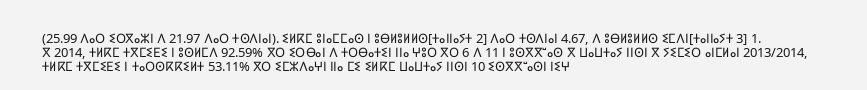(25.99 ⴷⴰⵔ ⵉⵔⴳⴰⵣⵏ ⴷ 21.97 ⴷⴰⵔ ⵜⵙⴷⵏⴰⵏ). ⵉⵍⴽⵎ ⵓⵏⴰⵎⵎⴰⵙ ⵏ ⵓⴱⵍⵓⵍⵍⵙ[ⵜⴰⵏⵏⴰⵢⵜ 2] ⴷⴰⵔ ⵜⵙⴷⵏⴰⵏ 4.67, ⴷ ⵓⴱⵍⵓⵍⵍⵙ ⵉⵎⴷⵏ[ⵜⴰⵏⵏⴰⵢⵜ 3] 1.
ⴳ 2014, ⵜⵍⴽⵎ ⵜⴳⵎⵉⴹⵉ ⵏ ⵓⵙⵍⵎⴷ 92.59% ⴳⵔ ⵉⵔⴱⴰⵏ ⴷ ⵜⵔⴱⴰⵜⵉⵏ ⵏⵏⴰ ⵖⵓⵔ ⴳⵔ 6 ⴷ 11 ⵏ ⵓⵙⴳⴳⵯⴰⵙ ⴳ ⵡⴰⵡⵜⴰⵢ ⵏⵏⵙⵏ ⴳ ⵢⵉⵎⵉⵔ ⴰⵏⵎⵍⴰⵏ 2013/2014, ⵜⵍⴽⵎ ⵜⴳⵎⵉⴹⵉ ⵏ ⵜⴰⵔⵙⴽⴽⵉⵍⵜ 53.11% ⴳⵔ ⵉⵎⵣⴷⴰⵖⵏ ⵏⵏⴰ ⵎⵉ ⵉⵍⴽⵎ ⵡⴰⵡⵜⴰⵢ ⵏⵏⵙⵏ 10 ⵉⵙⴳⴳⵯⴰⵙⵏ ⵏⵉⵖ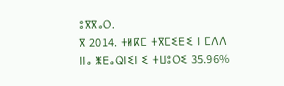ⵓⴳⴳⴰⵔ.
ⴳ 2014. ⵜⵍⴽⵎ ⵜⴳⵎⵉⴹⵉ ⵏ ⵎⴷⴷ ⵏⵏⴰ ⵥⴹⴰⵕⵏⵉⵏ ⵉ ⵜⵡⵓⵔⵉ 35.96%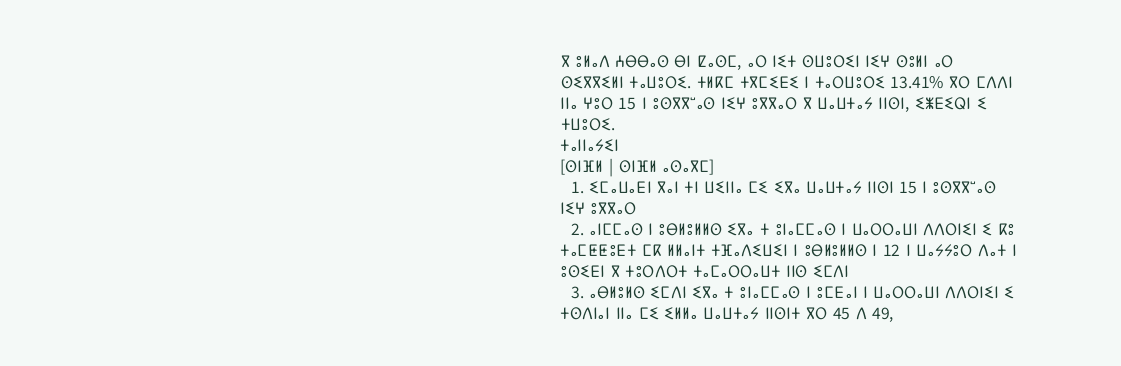ⴳ ⵓⵍⴰⴷ ⵄⴱⴱⴰⵙ ⴱⵏ ⵇⴰⵙⵎ, ⴰⵔ ⵏⵉⵜ ⵙⵡⵓⵔⵉⵏ ⵏⵉⵖ ⵙⵓⵍⵏ ⴰⵔ ⵙⵉⴳⴳⵉⵍⵏ ⵜⴰⵡⵓⵔⵉ. ⵜⵍⴽⵎ ⵜⴳⵎⵉⴹⵉ ⵏ ⵜⴰⵔⵡⵓⵔⵉ 13.41% ⴳⵔ ⵎⴷⴷⵏ ⵏⵏⴰ ⵖⵓⵔ 15 ⵏ ⵓⵙⴳⴳⵯⴰⵙ ⵏⵉⵖ ⵓⴳⴳⴰⵔ ⴳ ⵡⴰⵡⵜⴰⵢ ⵏⵏⵙⵏ, ⵉⵥⴹⵉⵕⵏ ⵉ ⵜⵡⵓⵔⵉ.
ⵜⴰⵏⵏⴰⵢⵉⵏ
[ⵙⵏⴼⵍ | ⵙⵏⴼⵍ ⴰⵙⴰⴳⵎ]
  1. ⵉⵎⴰⵡⴰⴹⵏ ⴳⴰⵏ ⵜⵏ ⵡⵉⵏⵏⴰ ⵎⵉ ⵉⴳⴰ ⵡⴰⵡⵜⴰⵢ ⵏⵏⵙⵏ 15 ⵏ ⵓⵙⴳⴳⵯⴰⵙ ⵏⵉⵖ ⵓⴳⴳⴰⵔ
  2. ⴰⵏⵎⵎⴰⵙ ⵏ ⵓⴱⵍⵓⵍⵍⵙ ⵉⴳⴰ ⵜ ⵓⵏⴰⵎⵎⴰⵙ ⵏ ⵡⴰⵔⵔⴰⵡⵏ ⴷⴷⵔⵏⵉⵏ ⵉ ⴽⵓ ⵜⴰⵎⵟⵟⵓⴹⵜ ⵎⴽ ⵍⵍⴰⵏⵜ ⵜⴼⴰⴷⵉⵡⵉⵏ ⵏ ⵓⴱⵍⵓⵍⵍⵙ ⵏ 12 ⵏ ⵡⴰⵢⵢⵓⵔ ⴷⴰⵜ ⵏ ⵓⵙⵉⴹⵏ ⴳ ⵜⵓⵔⴷⵔⵜ ⵜⴰⵎⴰⵔⵔⴰⵡⵜ ⵏⵏⵙ ⵉⵎⴷⵏ
  3. ⴰⴱⵍⵓⵍⵙ ⵉⵎⴷⵏ ⵉⴳⴰ ⵜ ⵓⵏⴰⵎⵎⴰⵙ ⵏ ⵓⵎⴹⴰⵏ ⵏ ⵡⴰⵔⵔⴰⵡⵏ ⴷⴷⵔⵏⵉⵏ ⵉ ⵜⵙⴷⵏⴰⵏ ⵏⵏⴰ ⵎⵉ ⵉⵍⵍⴰ ⵡⴰⵡⵜⴰⵢ ⵏⵏⵙⵏⵜ ⴳⵔ 45 ⴷ 49,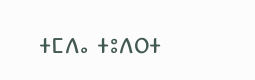ⵜⵎⴷⴰ ⵜⵓⴷⵔⵜ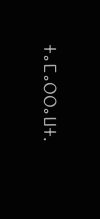ⵜⴰⵎⴰⵔⵔⴰⵡⵜ.